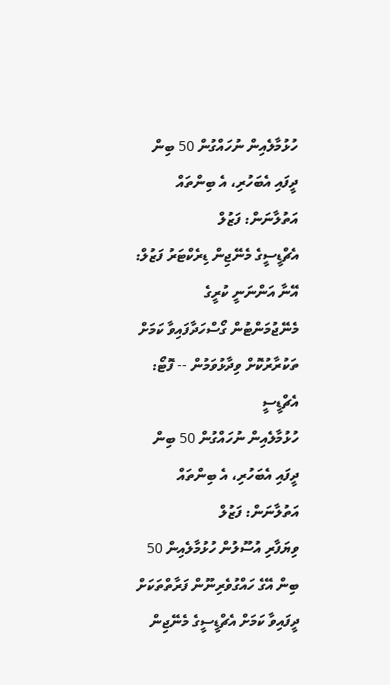ހުޅުމާލެއިން ނުހައްގުން 50 ބިން ދީފައި އެބަހުރި، އެ ބިންތައް އަތުލާނަން: ފަޒުލް
އެޗްޑީސީގެ މެނޭޖިން ޑިރެކްޓަރު ފަޒުލް: އޭނާ އަންނަނީ ކުރީގެ މެނޭޖުމަންޓުން ގޯސްހަދާފައިވާ ކަމަށް ތަކުރާރުކޮށް ވިދާޅުވަމުން -- ފޮޓޯ: އެޗްޑީސީ
ހުޅުމާލެއިން ނުހައްގުން 50 ބިން ދީފައި އެބަހުރި، އެ ބިންތައް އަތުލާނަން: ފަޒުލް
ވިޔަފާރި އުސޫލުން ހުޅުމާލެއިން 50 ބިން އޭގެ ހައްގުވެރިނޫން ފަރާތްތަކަށް ދީފައިވާ ކަމަށް އެޗްޑީސީގެ މެނޭޖިން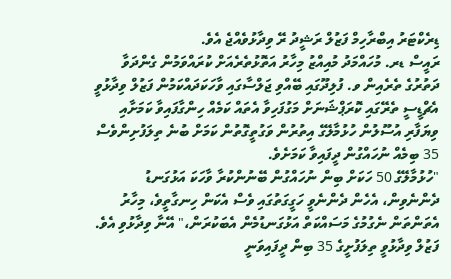ޑިރެކްޓަރު އިބްރާހިމް ފަޒުލް ރަޝީދު ރޭ ވިދާޅުވެއްޖެ އެވެ.
ރައީސް ޑރ. މުހައްމަދު މުއިއްޒު މިހާރު އަތޮޅުތެރެއަށް ކުރައްވަމުން ގެންދަވާ ދަތުރުގެ ތެރެއިން ވ. ފުލިދޫގައި ބޭއްވި ޖަލްސާގައި ވާހަކަދައްކަމުން ފަޒުލް ވިދާޅުވީ އެޗްޑީސީ ތެރޭގައި ކޮރަޕްޝަނަށް މަގުފަހިވާ އެތައް ކަމެއް ހިންގާފައިވާ ކަމަށާއި ވިޔަފާރި އުސޫލުން ހުޅުމާލޭގެ އިތުރުން ވަގުތީގޮތުން ކަމަށް ބުނެ ތިލަފުށިންވެސް 35 ބިމެއް ނުހައްގުން ދީފައިވާ ކަމަށެވެ.
"ހުޅުމާލޭގެ 50 ހަކަށް ބިން ނުހައްގުން ބޭނުންކުރާ ވާހަކަ އަޅުގަނޑު ދެންނެވިން، އެހެން ދެންނެވީ ހަގީގަތުގައި ވެސް އެކަން ހިނގާތީވެ، މިހާރު އެތަންތަން ނެގުމުގެ މަސައްކަތް އަޅުގަނޑުމެން އެބަކުރަން،" އޭނާ ވިދާޅުވި އެވެ.
ފަޒުލް ވިދާޅުވީ ތިލަފުށީގެ 35 ބިން ދީފައިވަނީ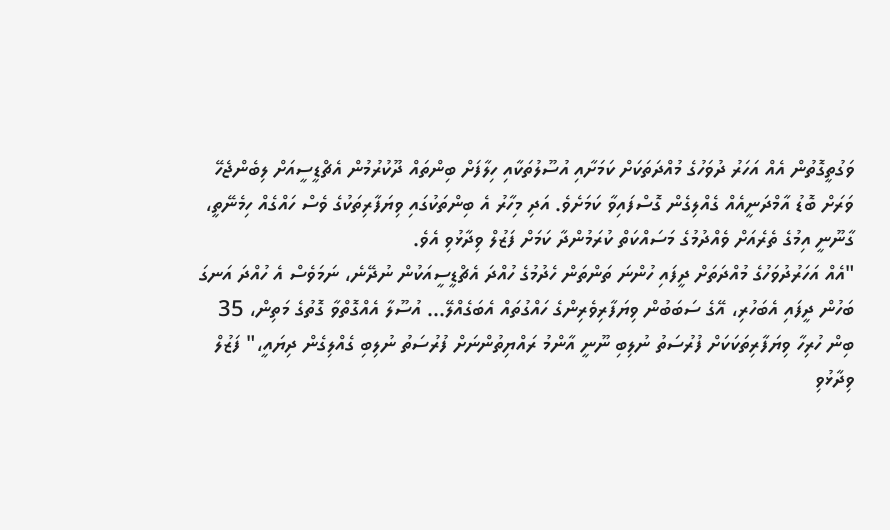ވަގުތީގޮތުން އެއް އަހަރު ދުވަހުގެ މުއްދަތަކަށް ކަމަށާއި އުސޫލުތަކާއި ހިލާފަށް ބިންތައް ދޫކުރުމުން އެޗްޑީސީއަށް ލިބެންޖެހޭ ވަރަށް ބޮޑު އާމްދަނީއެއް ގެއްލިގެން ގޮސްފައިވާ ކަމަށެވެ. އަދި މިހާރު އެ ބިންތަކުގައި ވިޔަފާރިތަކުގެ ވެސް ހައްގެއް ހިމެނޭތީ، ގާނޫނީ އިމުގެ ތެރެއަށް ވެއްދުމުގެ މަސައްކަތް ކުރަމުންދާ ކަމަށް ފަޒުލް ވިދާޅުވި އެވެ.
"އެއް އަހަރުދުވަހުގެ މުއްދަތަށް ދީފައި ހުންނަ ތަންތަން ހެދުމުގެ ހުއްދަ އެޗްޑީސީއަކުން ނުދޭނެ، ނަމަވެސް އެ ހުއްދަ އަނގަ ބަހުން ދީފައި އެބަހުރި، އޭގެ ސަބަބުން ވިޔަފާރިވެރިންގެ ހައްގުތައް އެބަގެއްލޭ... އުސޫލާ އެއްގޮތްވާ ގޮތުގެ މަތިން، 35 ބިން ހުރިހާ ވިޔަފާރިތަކަކަށް ފުރުސަތު ނުލިބި ނޫނީ އާންމު ރައްޔިތުންނަށް ފުރުސަތު ނުލިބި ގެއްލިގެން ދިޔައީ،" ފަޒުލް ވިދާޅުވި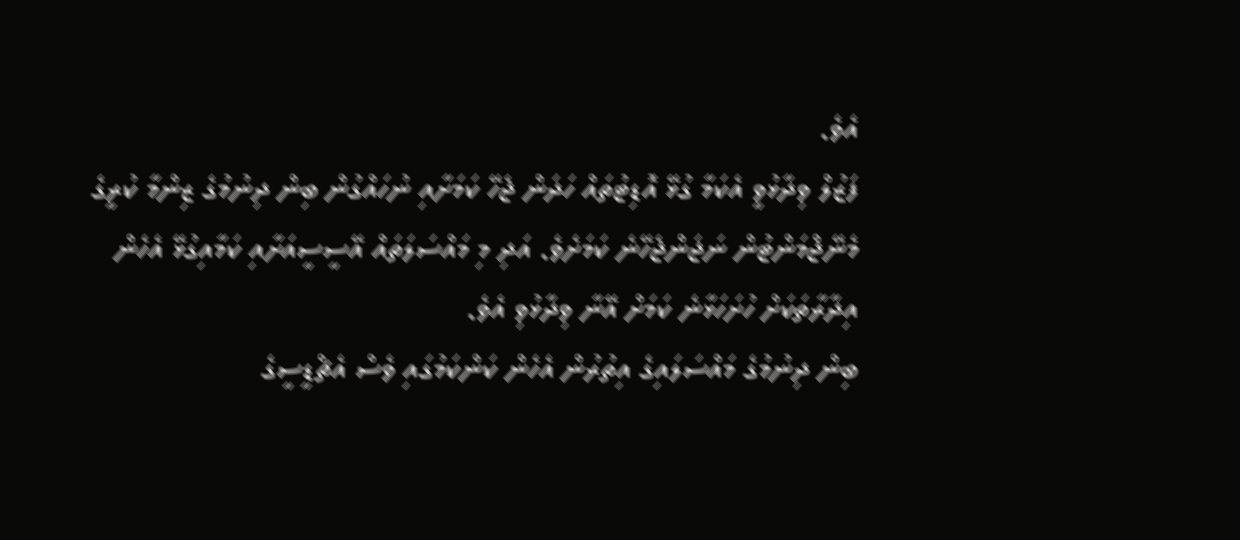އެވެ.
ފަޒުލް ވިދާޅުވީ އެކަމާ ގުޅޭ އޮޑިޓުތައް ހަދަން ޖެހޭ ކަމަށާއި ނުހައްގުން ބިން ދިނުމުގެ ޒިންމާ ކުރީގެ މެނޭޖްމަންޓުން ނަޖަންޖެހޭނެ ކަމަށެވެ. އަދި މި މައްސަލަތައް އޭސީސީއަށާއި ކަމާއިގުޅޭ އެހެން އިދާރާތަކަށް ހުށަހަޅާނެ ކަމަށް އޭނާ ވިދާޅުވި އެވެ.
ބިން ދިނުމުގެ މައްސަލައިގެ އިތުރުން އެހެން ކަންކަމުގައި ވެސް އެޗްޑީސީގެ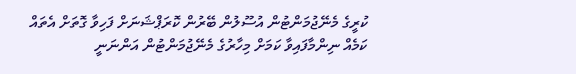ކުރީގެ މެނޭޖުމަންޓުން އުސޫލުން ބޭރުން ކޮރަޕްޝަނަށް ފަހިވާ ގޮތަށް އެތައް ކަމެއް ނިންމާފައިވާ ކަމަށް މިހާރުގެ މެނޭޖުމަންޓުން އަންނަނީ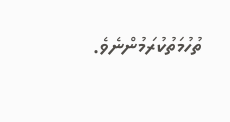ތުހުމަތުކުރަމުންނެވެ.